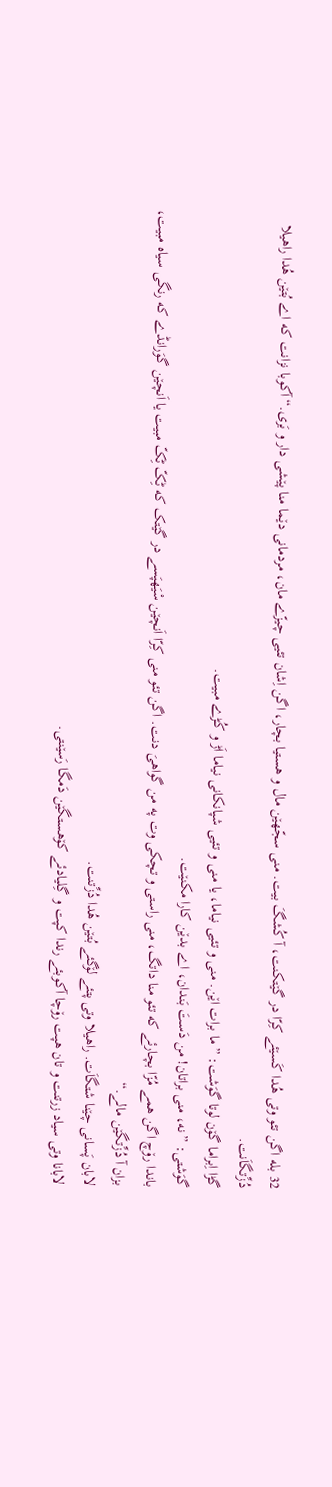32 بله اگن تئو وتی هُدا کَسێئے کِرّا در گێتکنت، آ کُشگَ بیت. منی سجّهێن مال و هستیا بچار، اگن اِشان تئیی چیزّے مان، مردمانی دێما منا پێشی دار و بَری.“ آکوبا نزانت که اے بُتێن هُدا راهیلا دُزِّتگاَنت.
گڑا اِبراما گۆن لوتا گوَشت: ”ما برات اێن. منی و تئیی نیاما، یا منی و تئیی شپانکانی نیاما اَڑ و کُڑے مبیت.
گوَشتی: ”نه، منی براتان! من دَستَ بَندان، اے بدێن کارا مکنێت.
باندا رۆچ اگن همے مُزّا بچارئے که تئو منا داتگ، منی راستی و تچکی وت په من گواهیَ دنت. اگن تئو منی کِرّا اَنچێن سْیَهپَسے در گێتک که ٹِکّ ٹِکّ مبیت یا اَنچێن گوَرانڈے که رنگی سیاه مبیت، بزان آ دُزِّتگێن مالے.“
لابان پَسانی چێنا شتگاَت. راهیلا وتی پتئے لۆگئے بُتێن هُدا دُزِّتنت.
لابانا وتی سیاد زرتنت و تان هپت رۆچا آکوبئے رندا کپت و گِلیادئے کۆهستگێن دَمگا رَسێنتی.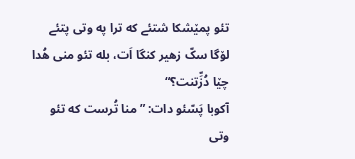تئو پمێشکا شتئے که ترا په وتی پتئے لۆگا سکّ زهیر کنگا اَت، بله تئو منی هُدا چێا دُزِّتنت؟“
آکوبا پَسّئو دات: ”منا تُرست که تئو وتی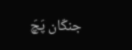جنکّان پَچَ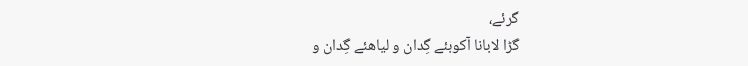گرئے،
گڑا لابانا آکوبئے گِدان و لیاهئے گِدان و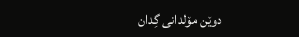دوێن مۆلدانی گِدان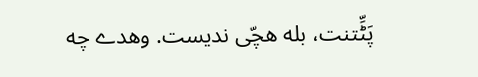پَٹِّتنت، بله هچّی ندیست. وهدے چه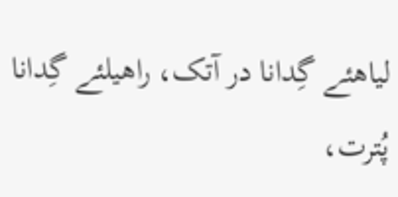لیاهئے گِدانا در آتک، راهیلئے گِدانا پُترت،